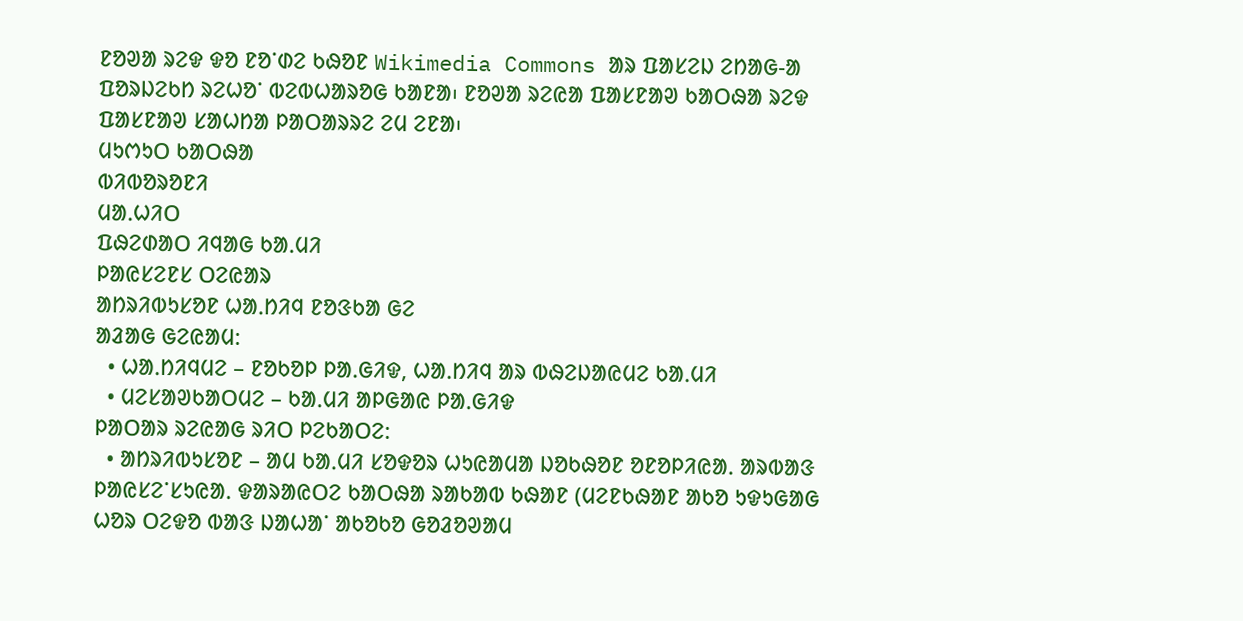ᱱᱚᱣᱟ ᱨᱮᱫ ᱫᱚ ᱱᱚᱸᱰᱮ ᱠᱷᱚᱱ Wikimedia Commons ᱟᱨ ᱯᱟᱥᱮᱡ ᱮᱴᱟᱜ-ᱟ ᱯᱚᱨᱡᱮᱠᱴ ᱨᱮᱦᱚᱸ ᱵᱮᱵᱦᱟᱨᱚᱜ ᱠᱟᱱᱟ᱾ ᱱᱚᱣᱟ ᱨᱮᱭᱟ ᱯᱟᱥᱱᱟᱣ ᱠᱟᱛᱷᱟ ᱨᱮᱫ ᱯᱟᱥᱱᱟᱣ ᱥᱟᱦᱴᱟ ᱞᱟᱛᱟᱨᱨᱮ ᱮᱢ ᱮᱱᱟ᱾
ᱢᱩᱬᱩᱛ ᱠᱟᱛᱷᱟ
ᱵᱤᱵᱚᱨᱚᱱᱤ
ᱢᱟᱹᱦᱤᱛ
ᱯᱷᱮᱰᱟᱛ ᱤᱧᱟᱜ ᱠᱟᱹᱢᱤ
ᱞᱟᱭᱥᱮᱱᱥ ᱛᱮᱭᱟᱨ
ᱟᱴᱨᱤᱵᱩᱥᱚᱱ ᱦᱟᱹᱴᱤᱧ ᱱᱚᱝᱠᱟ ᱜᱮ
ᱟᱲᱟᱜ ᱜᱮᱭᱟᱢ:
  • ᱦᱟᱹᱴᱤᱧᱢᱮ – ᱱᱚᱠᱚᱞ ᱞᱟᱹᱜᱤᱫ, ᱦᱟᱹᱴᱤᱧ ᱟᱨ ᱵᱷᱮᱡᱟᱭᱢᱮ ᱠᱟᱹᱢᱤ
  • ᱢᱮᱥᱟᱣᱠᱟᱛᱢᱮ – ᱠᱟᱹᱢᱤ ᱟᱞᱜᱟᱭ ᱞᱟᱹᱜᱤᱫ
ᱞᱟᱛᱟᱨ ᱨᱮᱭᱟᱜ ᱨᱤᱛ ᱞᱮᱠᱟᱛᱮ:
  • ᱟᱴᱨᱤᱵᱩᱥᱚᱱ – ᱟᱢ ᱠᱟᱹᱢᱤ ᱥᱚᱫᱚᱨ ᱦᱩᱭᱟᱢᱟ ᱡᱚᱠᱷᱚᱱ ᱚᱱᱚᱞᱤᱭᱟᱹ ᱟᱨᱵᱟᱝ ᱞᱟᱭᱥᱮᱸᱥᱩᱭᱟᱹ ᱫᱟᱨᱟᱭᱛᱮ ᱠᱟᱛᱷᱟ ᱨᱟᱠᱟᱵ ᱠᱷᱟᱱ (ᱢᱮᱱᱠᱷᱟᱱ ᱟᱠᱚ ᱩᱫᱩᱜᱟᱜ ᱦᱚᱨ ᱛᱮᱫᱚ ᱵᱟᱝ ᱡᱟᱦᱟᱸ ᱟᱠᱚᱠᱚ ᱜᱚᱲᱚᱣᱟᱢ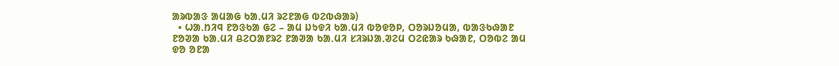ᱟᱨᱵᱟᱝ ᱟᱢᱟᱜ ᱠᱟᱹᱢᱤ ᱨᱮᱱᱟᱜ ᱵᱮᱵᱷᱟᱨ)
  • ᱦᱟᱹᱴᱤᱧ ᱱᱚᱝᱠᱟ ᱜᱮ – ᱟᱢ ᱡᱩᱫᱤ ᱠᱟᱹᱢᱤ ᱵᱚᱫᱚᱞ, ᱛᱚᱨᱡᱚᱢᱟ, ᱵᱟᱝᱠᱷᱟᱱ ᱱᱚᱣᱟ ᱠᱟᱹᱢᱤ ᱪᱮᱛᱟᱱᱨᱮ ᱱᱟᱣᱟ ᱠᱟᱹᱢᱤ ᱥᱤᱨᱡᱟᱹᱣᱮᱢ ᱛᱮᱭᱟᱨ ᱠᱷᱟᱱ, ᱛᱚᱵᱮ ᱟᱢ ᱫᱚ ᱚᱱᱟ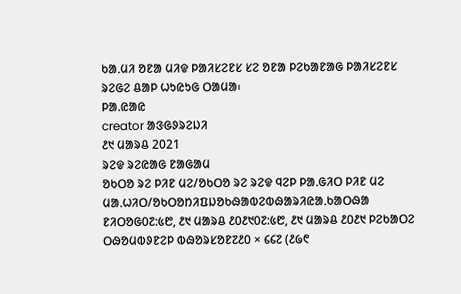ᱠᱟᱹᱢᱤ ᱚᱱᱟ ᱢᱤᱫ ᱞᱟᱤᱥᱮᱱᱥ ᱥᱮ ᱚᱱᱟ ᱞᱮᱠᱟᱱᱟᱜ ᱞᱟᱤᱥᱮᱱᱥ ᱨᱮᱜᱮ ᱪᱟᱞ ᱦᱩᱭᱩᱜ ᱛᱟᱢᱟ᱾
ᱞᱟ.ᱭᱟᱭ
creator ᱟᱝᱜᱽᱨᱮᱡᱤ
᱒᱑ ᱢᱟᱨᱪ 2021
ᱨᱮᱫ ᱨᱮᱭᱟᱜ ᱱᱟᱜᱟᱢ
ᱚᱠᱛᱚ ᱨᱮ ᱞᱤᱱ ᱢᱮ/ᱚᱠᱛᱚ ᱨᱮ ᱨᱮᱫ ᱧᱮᱞ ᱞᱟᱹᱜᱤᱛ ᱞᱤᱱ ᱢᱮ
ᱢᱟᱹᱦᱤᱛ/ᱚᱠᱛᱚᱴᱤᱯᱡᱚᱠᱷᱟᱵᱮᱵᱷᱟᱨᱤᱭᱟᱹᱠᱟᱛᱷᱟ
ᱱᱤᱛᱚᱜ᱐᱗:᱕᱘, ᱒᱑ ᱢᱟᱨᱪ ᱒᱐᱒᱑᱐᱗:᱕᱘, ᱒᱑ ᱢᱟᱨᱪ ᱒᱐᱒᱑ ᱞᱮᱠᱟᱛᱮ ᱛᱷᱚᱢᱵᱽᱱᱮᱞ ᱵᱷᱚᱨᱥᱚᱱ᱗᱒᱐ × ᱔᱔᱗ (᱒᱙᱖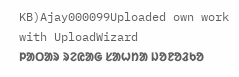KB)Ajay000099Uploaded own work with UploadWizard
ᱞᱟᱛᱟᱨ ᱨᱮᱭᱟᱜ ᱥᱟᱦᱴᱟ ᱡᱚᱱᱚᱲᱠᱚ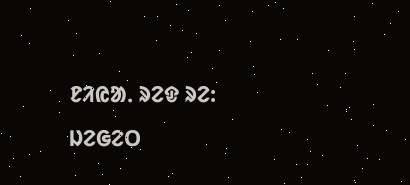ᱱᱤᱭᱟᱹ ᱨᱮᱫ ᱨᱮ:
ᱡᱮᱜᱮᱛ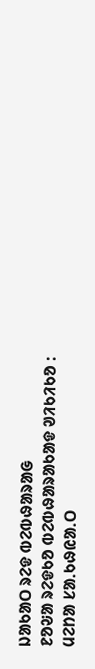ᱡᱟᱠᱟᱛ ᱨᱮᱫ ᱵᱮᱵᱷᱟᱨᱟᱜ
ᱱᱚᱶᱟ ᱨᱮᱫᱠᱚ ᱵᱮᱵᱷᱟᱨᱟᱠᱟᱫ ᱣᱤᱠᱤᱠᱚ :
ᱢᱮᱴᱟ ᱥᱟᱹᱠᱷᱭᱟᱹᱛ